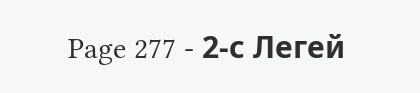Page 277 - 2-с Легей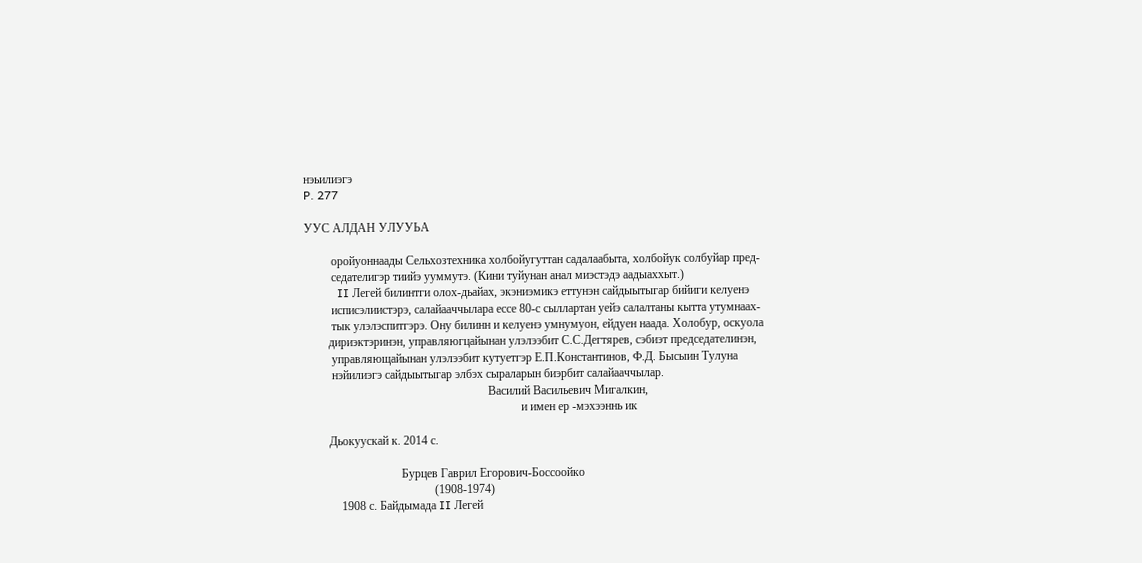нэьилиэгэ
P. 277

УУС АЛДАН УЛУУЬА

         оройуоннаады Сельхозтехника холбойугуттан садалаабыта, холбойук солбуйар пред-
         седателигэр тиийэ ууммутэ. (Кини туйунан анал миэстэдэ аадыаххыт.)
           II Легей билинтги олох-дьайах, экэниэмикэ еттунэн сайдыытыгар бийиги келуенэ
         исписэлиистэрэ, салайааччылара ессе 80-с сыллартан уейэ салалтаны кытта утумнаах-
         тык улэлэспитгэрэ. Ону билинн и келуенэ умнумуон, ейдуен наада. Холобур, оскуола
        дириэктэринэн, управляюгцайынан улэлээбит С.С.Дегтярев, сэбиэт председателинэн,
         управляющайынан улэлээбит кутуетгэр Е.П.Константинов, Ф.Д. Бысыин Тулуна
         нэйилиэгэ сайдыытыгар элбэх сыраларын биэрбит салайааччылар.
                                                             Василий Васильевич Мигалкин,
                                                                        и имен ер -мэхээннь ик

        Дьокуускай к. 2014 с.

                                Бурцев Гаврил Егорович-Боссоойко
                                           (1908-1974)
            1908 с. Байдымада II Легей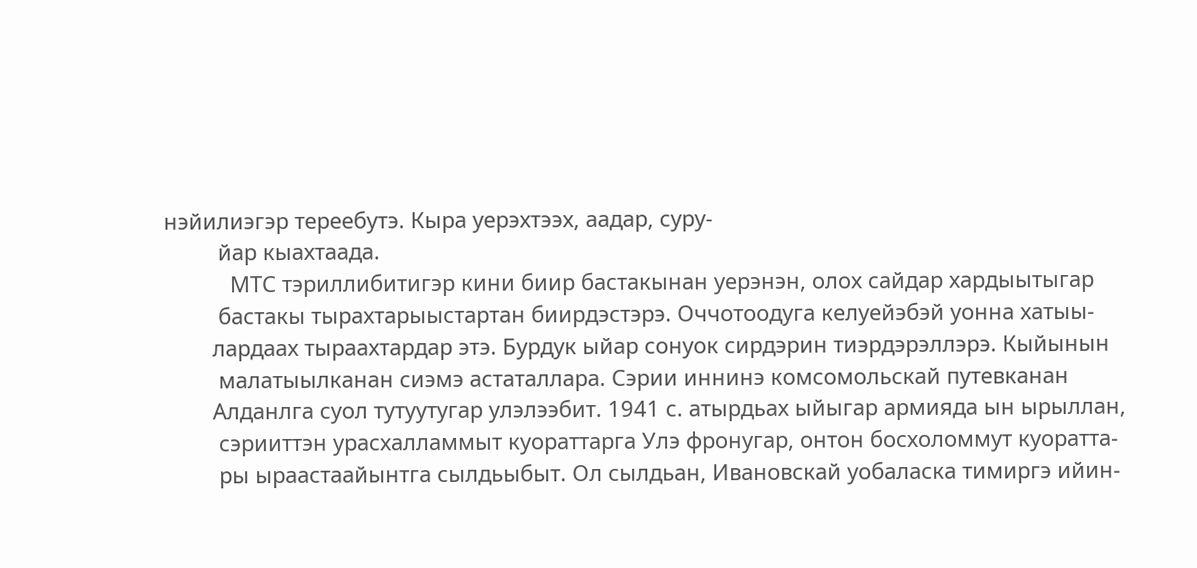нэйилиэгэр тереебутэ. Кыра уерэхтээх, аадар, суру-
         йар кыахтаада.
           МТС тэриллибитигэр кини биир бастакынан уерэнэн, олох сайдар хардыытыгар
         бастакы тырахтарыыстартан биирдэстэрэ. Оччотоодуга келуейэбэй уонна хатыы-
        лардаах тыраахтардар этэ. Бурдук ыйар сонуок сирдэрин тиэрдэрэллэрэ. Кыйынын
         малатыылканан сиэмэ астаталлара. Сэрии иннинэ комсомольскай путевканан
        Алданлга суол тутуутугар улэлээбит. 1941 с. атырдьах ыйыгар армияда ын ырыллан,
         сэрииттэн урасхалламмыт куораттарга Улэ фронугар, онтон босхоломмут куоратта-
         ры ыраастаайынтга сылдьыбыт. Ол сылдьан, Ивановскай уобаласка тимиргэ ийин-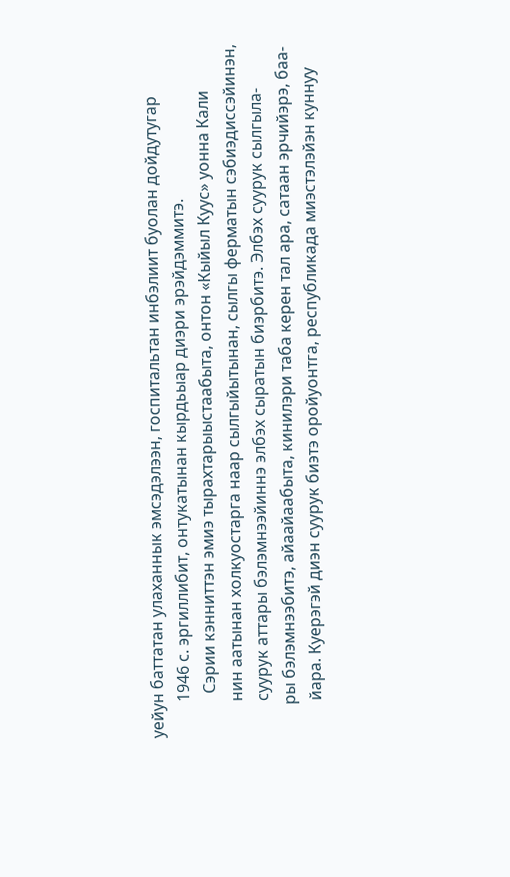уейун баттатан улаханнык эмсэдэлээн, госпитальтан инбэлиит буолан дойдутугар
         1946 с. эргиллибит, онтукатынан кырдьыар диэри эрэйдэммитэ.
           Сэрии кэнниттэн эмиэ тырахтарыыстаабыта, онтон «Кыйыл Куус» уонна Кали
         нин аатынан холкуостарга наар сылгыйытынан, сылгы ферматын сэбиэдиссэйинэн,
         суурук аттары бэлэмнээйиннэ элбэх сыратын биэрбитэ. Элбэх суурук сылгыла-
        ры бэлэмнээбитэ, айаайаабыта, кинилэри таба керен тал ара, сатаан эрчийэрэ, баа-
         йара. Куерэгэй диэн суурук биэтэ оройуонтга, республикада миэстэлэйэн куннуу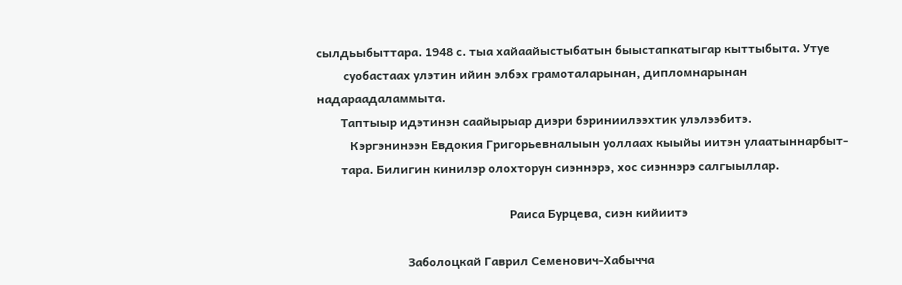сылдьыбыттара. 1948 с. тыа хайаайыстыбатын быыстапкатыгар кыттыбыта. Утуе
         суобастаах улэтин ийин элбэх грамоталарынан, дипломнарынан надараадаламмыта.
        Таптыыр идэтинэн саайырыар диэри бэриниилээхтик улэлээбитэ.
           Кэргэнинээн Евдокия Григорьевналыын уоллаах кыыйы иитэн улаатыннарбыт-
        тара. Билигин кинилэр олохторун сиэннэрэ, хос сиэннэрэ салгыыллар.

                                                                Раиса Бурцева, сиэн кийиитэ

                              Заболоцкай Гаврил Семенович-Хабычча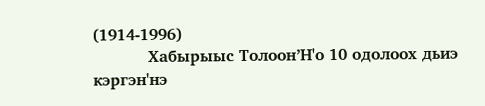(1914-1996)
           Хабырыыс Толоон’Н'о 10 одолоох дьиэ кэргэн'нэ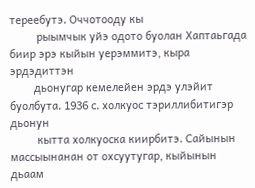тереебутэ. Оччотооду кы
         рыымчык уйэ одото буолан Хаптаьгада биир эрэ кыйын уерэммитэ, кыра эрдэдиттэн
        дьонугар кемелейен эрдэ улэйит буолбута. 1936 с. холкуос тэриллибитигэр дьонун
         кытта холкуоска киирбитэ. Сайынын массыынанан от охсуутугар, кыйынын дьаам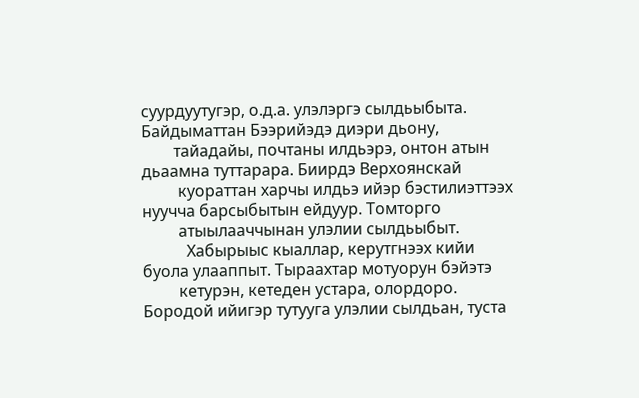суурдуутугэр, о.д.а. улэлэргэ сылдьыбыта. Байдыматтан Бээрийэдэ диэри дьону,
        тайадайы, почтаны илдьэрэ, онтон атын дьаамна туттарара. Биирдэ Верхоянскай
         куораттан харчы илдьэ ийэр бэстилиэттээх нуучча барсыбытын ейдуур. Томторго
         атыылааччынан улэлии сылдьыбыт.
           Хабырыыс кыаллар, керутгнээх кийи буола улааппыт. Тыраахтар мотуорун бэйэтэ
         кетурэн, кетеден устара, олордоро. Бородой ийигэр тутууга улэлии сылдьан, туста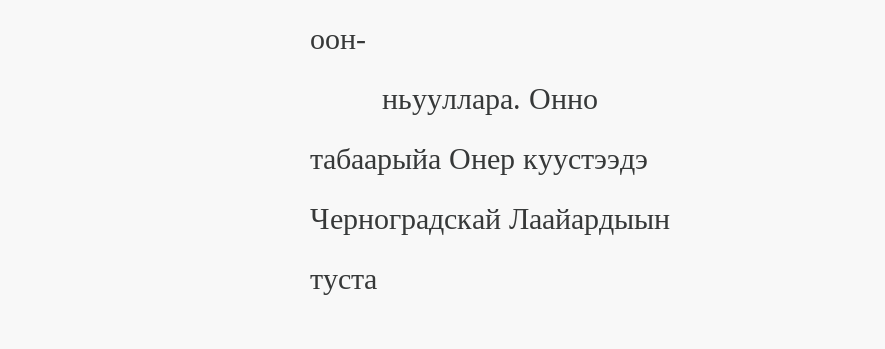оон-
         ньууллара. Онно табаарыйа Онер куустээдэ Черноградскай Лаайардыын туста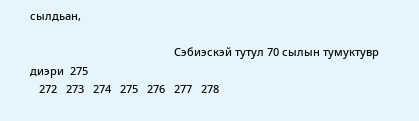сылдьан,

                                                Сэбиэскэй тутул 70 сылын тумуктувр диэри  275
   272   273   274   275   276   277   278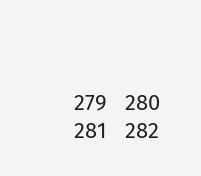279   280   281   282